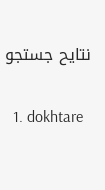نتایح جستجو

  1. dokhtare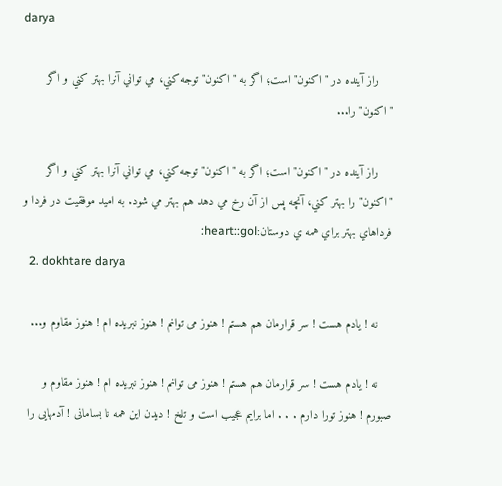darya

    راز آينده در "اكنون" است؛ اگر به "اكنون" توجه كني، مي تواني آنرا بهتر كني و اگر "اكنون" را...

    راز آينده در "اكنون" است؛ اگر به "اكنون" توجه كني، مي تواني آنرا بهتر كني و اگر "اكنون" را بهتر كني، آنچه پس از آن رخ مي دهد هم بهتر مي شود. به اميد موفقيت در فردا و فرداهاي بهتر براي همه ي دوستان:heart::gol:
  2. dokhtare darya

    نه ! یادم هست ! سر قرارمان هم هستم ! هنوز می توانم ! هنوز نبریده ام ! هنوز مقاوم و...

    نه ! یادم هست ! سر قرارمان هم هستم ! هنوز می توانم ! هنوز نبریده ام ! هنوز مقاوم و صبورم ! هنوز تورا دارم . . . اما برایم عجیب است و تلخ ! دیدن این همه نا بسامانی ! آدمهایی را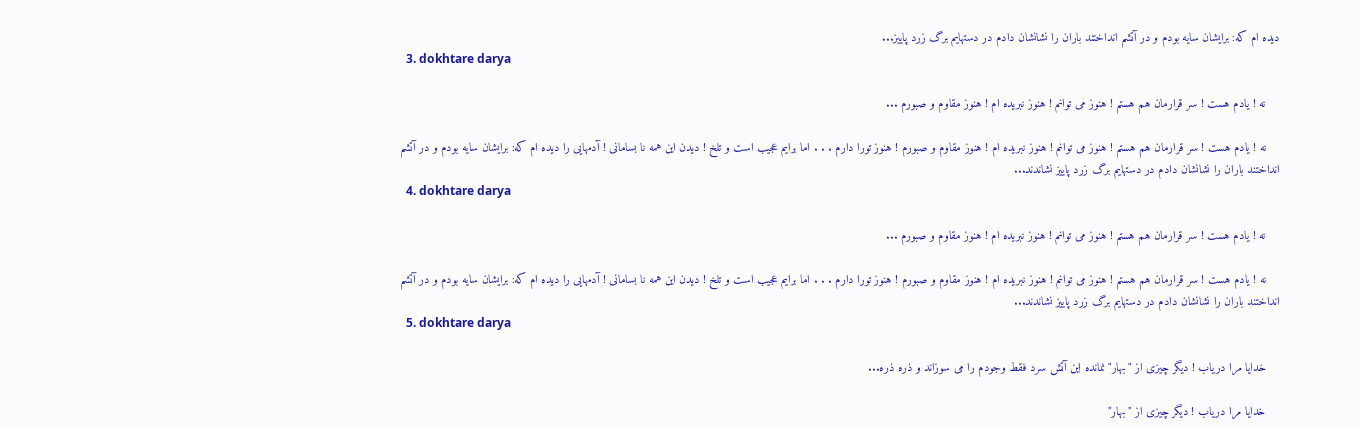دیده ام که: برایشان سایه بودم و در آتشم انداختند باران را نشانشان دادم در دستهایم برگ زرد پاییز...
  3. dokhtare darya

    نه ! یادم هست ! سر قرارمان هم هستم ! هنوز می توانم ! هنوز نبریده ام ! هنوز مقاوم و صبورم ...

    نه ! یادم هست ! سر قرارمان هم هستم ! هنوز می توانم ! هنوز نبریده ام ! هنوز مقاوم و صبورم ! هنوز تورا دارم . . . اما برایم عجیب است و تلخ ! دیدن این همه نا بسامانی ! آدمهایی را دیده ام که: برایشان سایه بودم و در آتشم انداختند باران را نشانشان دادم در دستهایم برگ زرد پاییز نشاندند...
  4. dokhtare darya

    نه ! یادم هست ! سر قرارمان هم هستم ! هنوز می توانم ! هنوز نبریده ام ! هنوز مقاوم و صبورم ...

    نه ! یادم هست ! سر قرارمان هم هستم ! هنوز می توانم ! هنوز نبریده ام ! هنوز مقاوم و صبورم ! هنوز تورا دارم . . . اما برایم عجیب است و تلخ ! دیدن این همه نا بسامانی ! آدمهایی را دیده ام که: برایشان سایه بودم و در آتشم انداختند باران را نشانشان دادم در دستهایم برگ زرد پاییز نشاندند...
  5. dokhtare darya

    خدایا مرا دریاب ! دیگر چیزی از "بهار" نمانده این آتش سرد فقط وجودم را می سوزاند و ذره ذره...

    خدایا مرا دریاب ! دیگر چیزی از "بهار"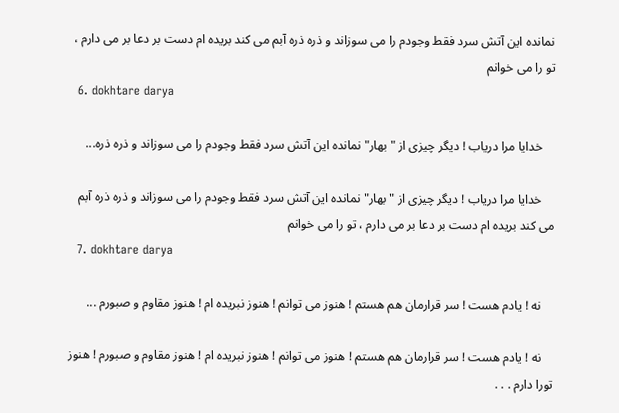نمانده این آتش سرد فقط وجودم را می سوزاند و ذره ذره آبم می کند بریده ام دست بر دعا بر می دارم ، تو را می خوانم
  6. dokhtare darya

    خدایا مرا دریاب ! دیگر چیزی از "بهار" نمانده این آتش سرد فقط وجودم را می سوزاند و ذره ذره...

    خدایا مرا دریاب ! دیگر چیزی از "بهار" نمانده این آتش سرد فقط وجودم را می سوزاند و ذره ذره آبم می کند بریده ام دست بر دعا بر می دارم ، تو را می خوانم
  7. dokhtare darya

    نه ! یادم هست ! سر قرارمان هم هستم ! هنوز می توانم ! هنوز نبریده ام ! هنوز مقاوم و صبورم ...

    نه ! یادم هست ! سر قرارمان هم هستم ! هنوز می توانم ! هنوز نبریده ام ! هنوز مقاوم و صبورم ! هنوز تورا دارم . . .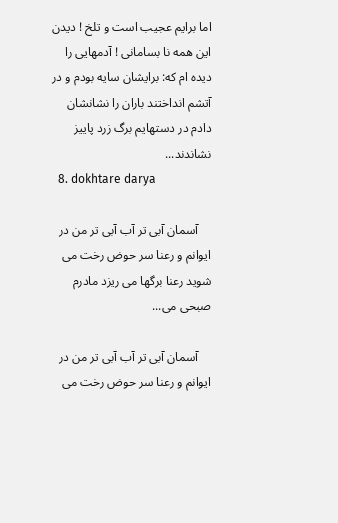اما برایم عجیب است و تلخ ! دیدن این همه نا بسامانی ! آدمهایی را دیده ام که: برایشان سایه بودم و در آتشم انداختند باران را نشانشان دادم در دستهایم برگ زرد پاییز نشاندند...
  8. dokhtare darya

    آسمان آبی تر آب آبی تر من در ایوانم و رعنا سر حوض رخت می شوید رعنا برگها می ریزد مادرم صبحی می...

    آسمان آبی تر آب آبی تر من در ایوانم و رعنا سر حوض رخت می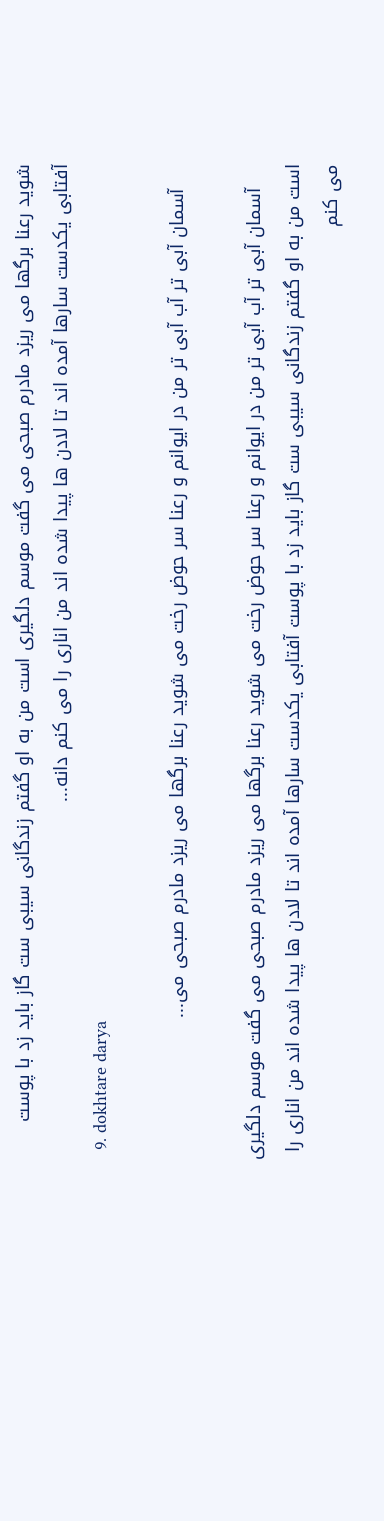شوید رعنا برگها می ریزد مادرم صبحی می گفت موسم دلگیری است من به او گفتم زندگانی سیبی ست گاز باید زد با پوست آفتابی یکدست سارها آمده اند تا لادن ها پیدا شده اند من اناری را می کنم دانه...
  9. dokhtare darya

    آسمان آبی تر آب آبی تر من در ایوانم و رعنا سر حوض رخت می شوید رعنا برگها می ریزد مادرم صبحی می...

    آسمان آبی تر آب آبی تر من در ایوانم و رعنا سر حوض رخت می شوید رعنا برگها می ریزد مادرم صبحی می گفت موسم دلگیری است من به او گفتم زندگانی سیبی ست گاز باید زد با پوست آفتابی یکدست سارها آمده اند تا لادن ها پیدا شده اند من اناری را می کنم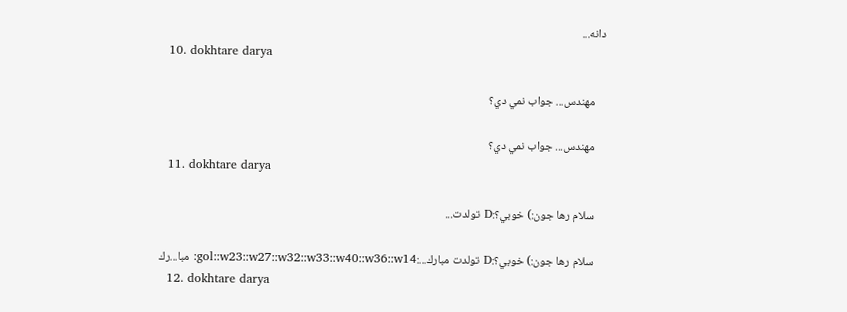دانه...
  10. dokhtare darya

    مهندس... جواب نمي دي؟

    مهندس... جواب نمي دي؟
  11. dokhtare darya

    سلام رها جون:) خوبي؟:D تولدت...

    سلام رها جون:) خوبي؟:D تولدت مبارك...:gol::w23::w27::w32::w33::w40::w36::w14: مبا...رك
  12. dokhtare darya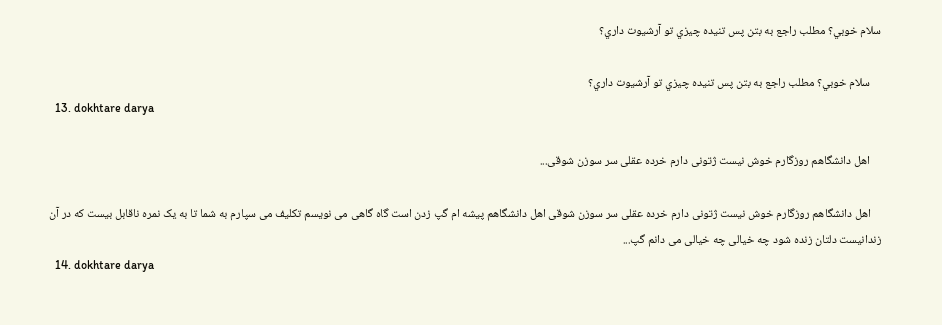سلام خوبي؟ مطلب راجع به بتن پس تنيده چيزي تو آرشيوت داري؟

    سلام خوبي؟ مطلب راجع به بتن پس تنيده چيزي تو آرشيوت داري؟
  13. dokhtare darya

    اهل دانشگاهم روزگارم خوش نیست ژتونی دارم خرده عقلی سر سوزن شوقی...

    اهل دانشگاهم روزگارم خوش نیست ژتونی دارم خرده عقلی سر سوزن شوقی اهل دانشگاهم پیشه ام گپ زدن است گاه گاهی می نویسم تكلیف می سپارم به شما تا به یک نمره ناقابل بیست كه در آن زندانیست دلتان زنده شود چه خیالی چه خیالی می دانم گپ...
  14. dokhtare darya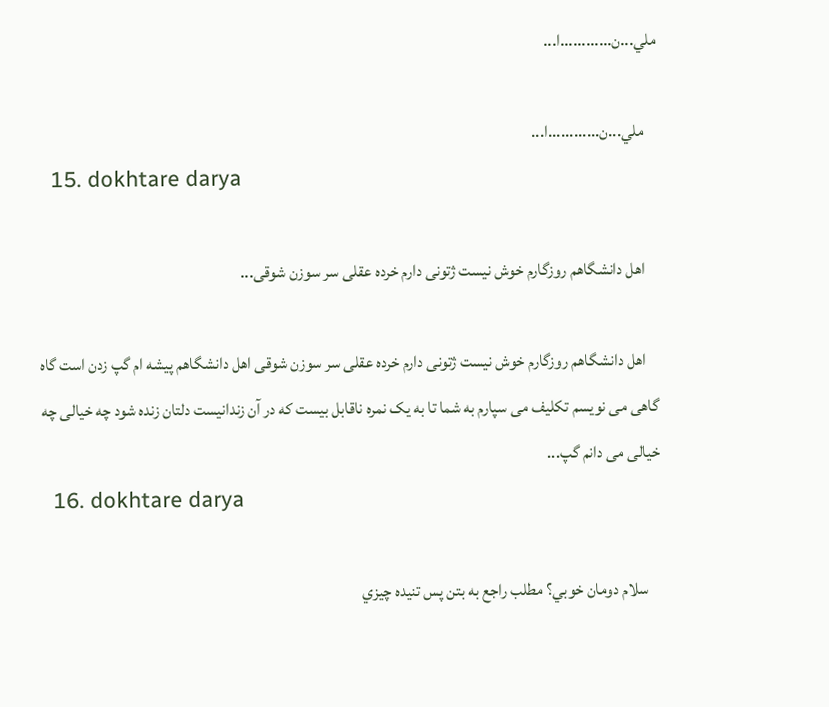ملي...ن............ا...

    ملي...ن............ا...
  15. dokhtare darya

    اهل دانشگاهم روزگارم خوش نیست ژتونی دارم خرده عقلی سر سوزن شوقی...

    اهل دانشگاهم روزگارم خوش نیست ژتونی دارم خرده عقلی سر سوزن شوقی اهل دانشگاهم پیشه ام گپ زدن است گاه گاهی می نویسم تكلیف می سپارم به شما تا به یک نمره ناقابل بیست كه در آن زندانیست دلتان زنده شود چه خیالی چه خیالی می دانم گپ...
  16. dokhtare darya

    سلام دومان خوبي؟ مطلب راجع به بتن پس تنيده چيزي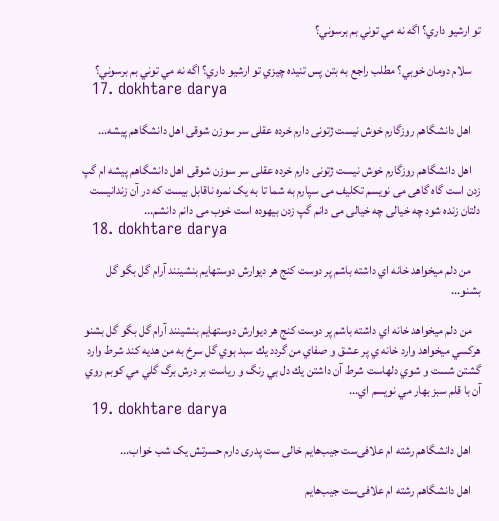تو ارشيو داري؟ اگه نه مي توني بم برسوني؟

    سلام دومان خوبي؟ مطلب راجع به بتن پس تنيده چيزي تو ارشيو داري؟ اگه نه مي توني بم برسوني؟
  17. dokhtare darya

    اهل دانشگاهم روزگارم خوش نیست ژتونی دارم خرده عقلی سر سوزن شوقی اهل دانشگاهم پیشه...

    اهل دانشگاهم روزگارم خوش نیست ژتونی دارم خرده عقلی سر سوزن شوقی اهل دانشگاهم پیشه ام گپ زدن است گاه گاهی می نویسم تكلیف می سپارم به شما تا به یک نمره ناقابل بیست كه در آن زندانیست دلتان زنده شود چه خیالی چه خیالی می دانم گپ زدن بیهوده است خوب می دانم دانشم...
  18. dokhtare darya

    من دلم ميخواهد خانه اي داشته باشم پر دوست كنج هر ديوارش دوستهايم بنشينند آرام گل بگو گل بشنو...

    من دلم ميخواهد خانه اي داشته باشم پر دوست كنج هر ديوارش دوستهايم بنشينند آرام گل بگو گل بشنو هركسي ميخواهد وارد خانه ي پر عشق و صفاي من گردد يك سبد بوي گل سرخ به من هديه كند شرط وارد گشتن شست و شوي دلهاست شرط آن داشتن يك دل بي رنگ و رياست بر درش برگ گلي مي كوبم روي آن با قلم سبز بهار مي نويسم اي...
  19. dokhtare darya

    اهل دانشگاهم رشته ام علافی‌ست جیب‌هایم خالی ست پدری دارم حسرتش یک شب خواب...

    اهل دانشگاهم رشته ام علافی‌ست جیب‌هایم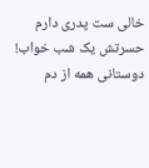خالی ست پدری دارم حسرتش یک شب خواب! دوستانی همه از دم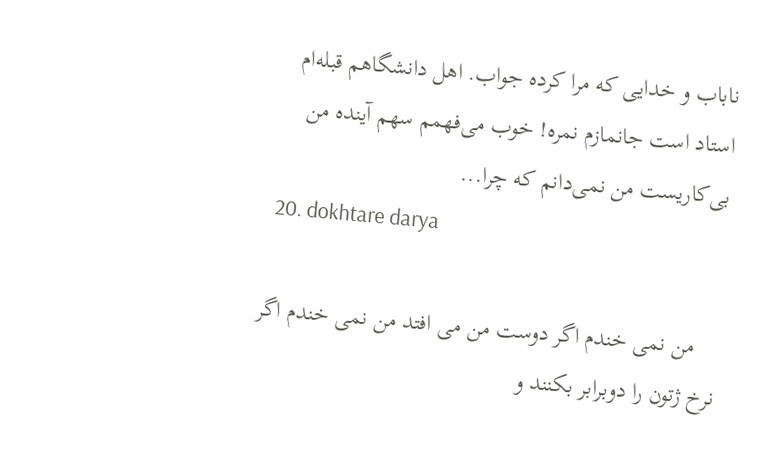ناباب و خدایی كه مرا كرده جواب. اهل دانشگاهم قبله‌ام استاد است جانمازم نمره! خوب می‌فهمم سهم آینده من بی‌كاریست من نمی‌دانم كه چرا...
  20. dokhtare darya

    من نمی خندم اگر دوست من می افتد من نمی خندم اگر نرخ ژتون را دوبرابر بكنند و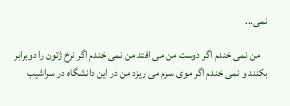نمی...

    من نمی خندم اگر دوست من می افتد من نمی خندم اگر نرخ ژتون را دوبرابر بكنند و نمی خندم اگر موی سرم می ریزد من در این دانشگاه در سراشیب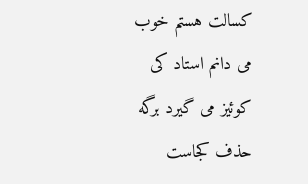كسالت هستم خوب می دانم استاد كی كوئیز می گیرد برگه حذف كجاست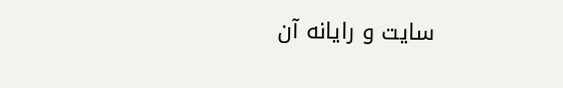سایت و رایانه آن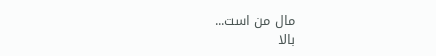مال من است...
بالا